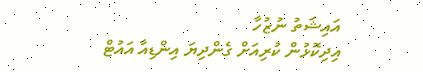އައިޝަތު ނުޒުހާ
އިދިކޮޅުން ކުރިއަށް ގެންދިޔަ އިންޑިއާ އައުޓް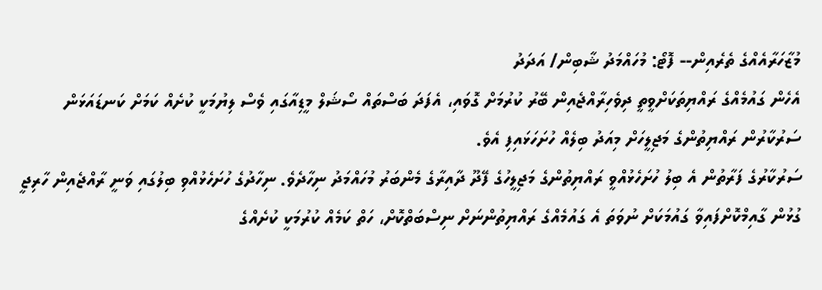މުޒާހަރާއެއްގެ ތެރެއިން-- ފޮޓޯ: މުހައްމަދު ޝާބިން/ އަދަދު
އެހެން ގައުމެއްގެ ރައްޔިތަކަށްވީތީ ދިވެހިރާއްޖެއިން ބޭރު ކުރުމަށް ގޮވައި، އެފަދަ ބަސްތައް ސޯޝަލް މީޑިއާގައި ވެސް ލިޔުމަކީ ކުށެއް ކަމަށް ކަނޑައަޅަން ސަރުކާރުން ރައްޔިތުންގެ މަޖިލީހަށް މިއަދު ބިލެއް ހުށަހަޅައިފި އެވެ.
ސަރުކާރުގެ ފަރާތުން އެ ބިލު ހުށަހެޅުއްވީ ރައްޔިތުންގެ މަޖިލީހުގެ ފޭދޫ ދާއިރާގެ މެންބަރު މުހައްމަދު ނިހާދެވެ. ނިހާދުގެ ހުށަހެޅުއްވި ބިލުގައި ވަނީ ރާއްޖެއިން ހާރިޖީ ގުޅުން ގާއިމްކޮށްފައިވާ ގައުމަކަށް ނުވަތަ އެ ގައުމެއްގެ ރައްޔިތުންނަށް ނިސްބަތްކޮށް، ހަތް ކަމެއް ކުރުމަކީ ކުށެއްގެ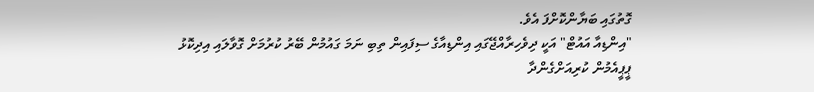ގޮތުގައި ބަޔާންކޮށްފަ އެވެ.
"އިންޑިއާ އައުޓް" އަކީ ދިވެހިރާއްޖޭގައި އިންޑިއާގެ ސިފައިން ތިބި ނަމަ ގައުމުން ބޭރު ކުރުމަށް ގޮވާލައި އިދިކޮޅު ޕީޕީއެމުން ކުރިއަށްގެންދާ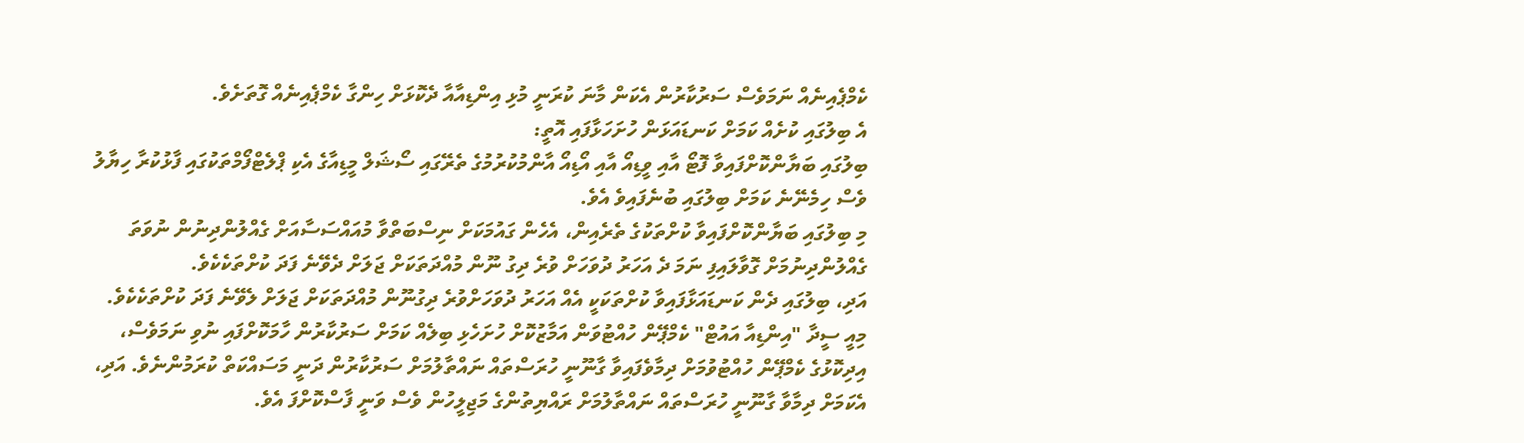ކެމްޕެއިނެއް ނަމަވެސް ސަރުކާރުން އެކަން މާނަ ކުރަނީ މުޅި އިންޑިއާއާ ދެކޮޅަށް ހިންގާ ކެމްޕެއިނެއް ގޮތަށެވެ.
އެ ބިލުގައި ކުށެއް ކަމަށް ކަނޑައަޅަން ހުށަހަޅާފައި އޮތީ:
ބިލުގައި ބަޔާންކޮށްފައިވާ ފޮޓޯ އާއި ވީޑިއޯ އާއި އޯޑިއޯ އާންމުކުރުމުގެ ތެރޭގައި ސޯޝަލް މީޑިއާގެ އެކި ޕްލެޓްފޯމްތަކުގައި ފާޅުކުރާ ހިޔާލު ވެސް ހިމެނޭނެ ކަމަށް ބިލުގައި ބުނެފައިވެ އެވެ.
މި ބިލުގައި ބަޔާންކޮށްފައިވާ ކުށްތަކުގެ ތެރެއިން، އެހެން ގައުމަކަށް ނިސްބަތްވާ މުއައްސަސާއަށް ގެއްލުންދިނުން ނުވަތަ ގެއްލުންދިނުމަށް ގޮވާލައިފި ނަމަ ދެ އަހަރު ދުވަހަށް ވުރެ ދިގު ނޫން މުއްދަތަކަށް ޖަލަށް ދެވޭނެ ފަދަ ކުށްތަކެކެވެ.
އަދި، ބިލުގައި ދެން ކަނޑައަޅާފައިވާ ކުށްތަކަކީ އެއް އަހަރު ދުވަހަށްވުރެ ދިގުނޫން މުއްދަތަކަށް ޖަލަށް ލެވޭނެ ފަދަ ކުށްތަކެކެވެ.
މިއީ ސީދާ "އިންޑިއާ އައުޓް" ކެމްޕޭން ހުއްޓުވަން އަމާޒުކޮށް ހުށަހެޅި ބިލެއް ކަމަށް ސަރުކާރުން ހާމަކޮށްފައި ނުވި ނަމަވެސް، އިދިކޮޅުގެ ކެމްޕޭން ހުއްޓުވުމަށް ދިމާވެފައިވާ ގާނޫނީ ހުރަސްތައް ނައްތާލުމަށް ސަރުކާރުން ދަނީ މަސައްކަތް ކުރަމުންނެވެ. އަދި، އެކަމަށް ދިމާވާ ގާނޫނީ ހުރަސްތައް ނައްތާލުމަށް ރައްޔިތުންގެ މަޖިލީހުން ވެސް ވަނީ ފާސްކޮށްފަ އެވެ.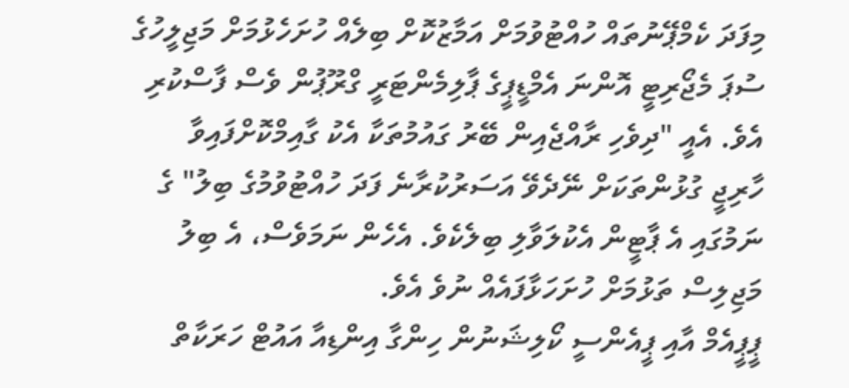މިފަދަ ކެމްޕޭނުތައް ހުއްޓުވުމަށް އަމާޒުކޮށް ބިލެއް ހުށަހެޅުމަށް މަޖިލީހުގެ ސުޕަ މެޖޯރިޓީ އޮންނަ އެމްޑީޕީގެ ޕާލިމެންޓަރީ ގްރޫޕުން ވެސް ފާސްކުރި އެވެ. އެއީ "ދިވެހި ރާއްޖެއިން ބޭރު ގައުމުތަކާ އެކު ގާއިމްކޮށްފައިވާ ހާރިޖީ ގުޅުންތަކަށް ނޭދެވޭ އަސަރުކުރާނެ ފަދަ ހުއްޓުވުމުގެ ބިލު" ގެ ނަމުގައި އެ ޕާޓީން އެކުލަވާލި ބިލެކެވެ. އެހެން ނަމަވެސް، އެ ބިލު މަޖިލިސް ތަޅުމަށް ހުށަހަޅާފައެއް ނުވެ އެވެ.
ޕީޕީއެމް އާއި ޕީއެންސީ ކޯލިޝަނުން ހިންގާ އިންޑިއާ އައުޓް ހަރަކާތް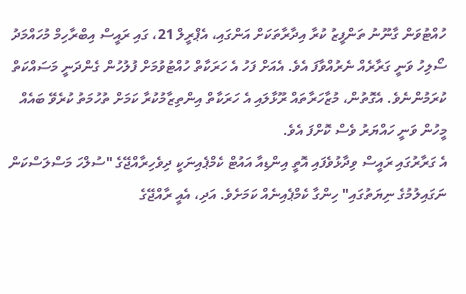ހުއްޓުވަން ގާނޫނު ތަންފީޒު ކުރާ އިދާރާތަކަށް އަންގައި، އެޕްރީލް 21، ގައި ރައީސް އިބްރާހިމް މުހައްމަދު ސޯލިހު ވަނީ ގަރާރެއް ނެރުއްވާފަ އެވެ. އެއަށް ފަހު އެ ހަރަކާތް ހުއްޓުވުމަށް ފުލުހުން ގެންދަނީ މަސައްކަތް ކުރަމުންނެވެ. އެގޮތުން، މުޒާހަރާތައް ރޫޅާލައި އެ ހަރަކާތް އިންތިޒާމުކުރާ ކަމަށް ތުހުމަތު ކުރެވޭ ބައެއް މީހުން ވަނީ ހައްޔަރު ވެސް ކޮށްފަ އެވެ.
އެ ގަރާރުގައި ރައީސް ވިދާޅުވެފައި އޮތީ އިންޑިއާ އައުޓް ކެމްޕެއިނަކީ ދިވެހިރާއްޖޭގެ "ސުލްހަ މަސްލަސްކަން ނަގައިލުމުގެ ނިޔަތުގައި" ހިންގާ ކެމްޕެއިނެއް ކަމަށެވެ. އަދި، އެއީ ރާއްޖޭގެ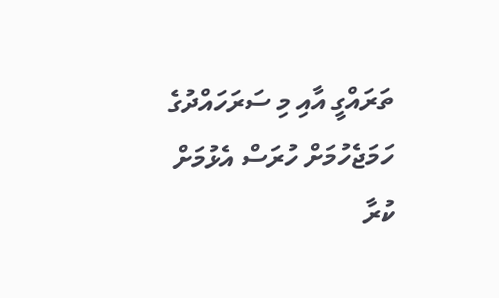ތަރައްގީ އާއި މި ސަރަހައްދުގެ ހަމަޖެހުމަށް ހުރަސް އެޅުމަށް ކުރާ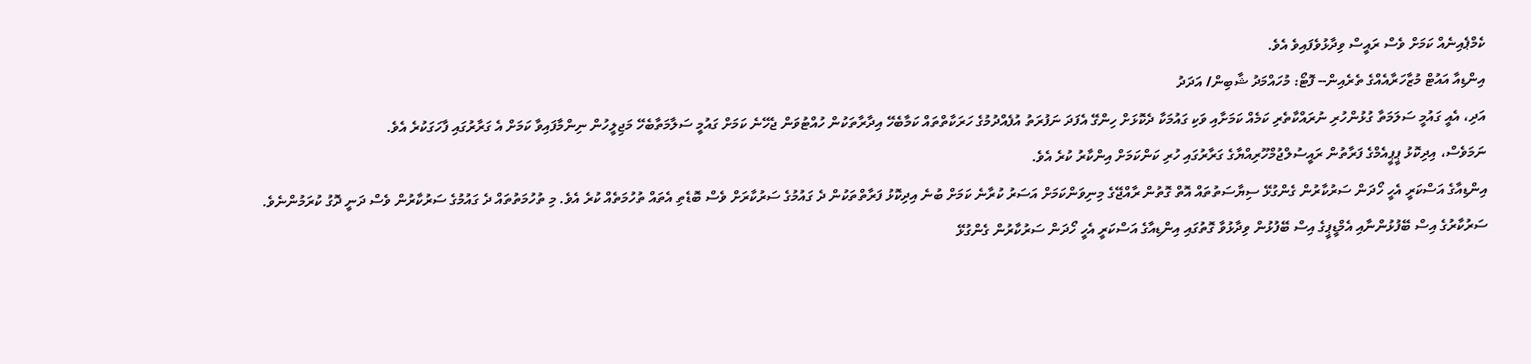ކެމްޕެއިނެއް ކަމަށް ވެސް ރައީސް ވިދާޅުވެފައިވެ އެވެ.
އިންޑިއާ އައުޓް މުޒާހަރާއެއްގެ ތެރެއިން-- ފޮޓޯ: މުހައްމަދު ޝާބިން/ އަދަދު
އަދި، އެއީ ގައުމީ ސަލަމަތާ ގުޅުންހުރި ނުރައްކާތެރި ކަމެއް ކަމަށާއި ވަކި ގައުމަކާ ދެކޮޅަށް ހިންގޭ އެފަދަ ނަފުރަތު އުފެއްދުމުގެ ހަރަކާތްތައް ކަމާބެހޭ އިދާރާތަކުން ހުއްޓުވަން ޖެހޭނެ ކަމަށް ގައުމީ ސަލާމަތާބެހޭ މަޖިލީހުން ނިންމާފައިވާ ކަމަށް އެ ގަރާރުގައި ފާހަގަކުރެ އެވެ.
ނަމަވެސް، އިދިކޮޅު ޕީޕީއެމްގެ ފަރާތުން ރައީސުލްޖުމްހޫރިއްޔާގެ ގަރާރުގައި ހުރި ކަންކަމަށް އިންކާރު ކުރެ އެވެ.
އިންޑިއާގެ އަސްކަރީ އެހީ ހޯދަން ސަރުކާރުން ގެންގުޅޭ ސިޔާސަތުތައް އޮތް ގޮތުން ރާއްޖޭގެ މިނިވަންކަމަށް އަސަރު ކުރާނެ ކަމަށް ބުނެ އިދިކޮޅު ފަރާތްތަކުން ދެ ގައުމުގެ ސަރުކާރަށް ވެސް ބޮޑެތި އެތައް ތުހުމަތެއް ކުރެ އެވެ. މި ތުހުމަތުތައް ދެ ގައުމުގެ ސަރުކާރުން ވެސް ދަނީ ދޮގު ކުރަމުންނެވެ.
ސަރުކާރުގެ އިސް ބޭފުޅުންނާއި އެމްޑީޕީގެ އިސް ބޭފުޅުން ވިދާޅުވާ ގޮތުގައި އިންޑިއާގެ އަސްކަރީ އެހީ ހޯދަން ސަރުކާރުން ގެންގުޅޭ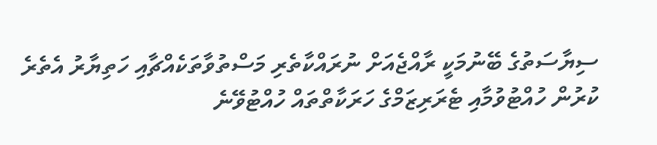ސިޔާސަތުގެ ބޭނުމަކީ ރާއްޖެއަށް ނުރައްކާތެރި މަސްތުވާތަކެއްޗާއި ހަތިޔާރު އެތެރެ ކުރުން ހުއްޓުވުމާއި ޓެރަރިޒަމްގެ ހަރަކާތްތައް ހުއްޓުވޭނެ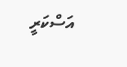އަސްކަރީ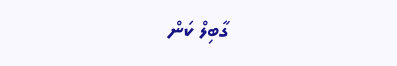ގާބިލް ކަން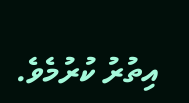އިތުރު ކުރުމެވެ.